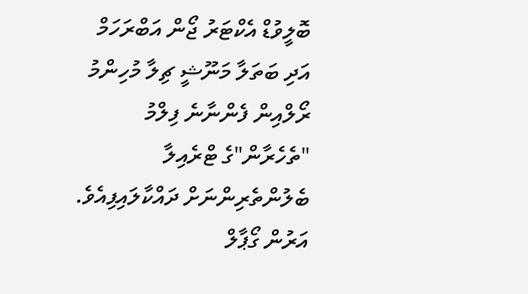ބޮލީވުޑް އެކްޓަރު ޖޯން އަބްރަހަމް އަދި ބަތަލާ މަނޫޝީ ޗިލާ މުހިންމު ރޯލްއިން ފެންނާނެ ފިލްމު "ތެހެރާން"ގެ ޓްރެއިލާ ބެލުންތެރިންނަށް ދައްކާލައިފިއެވެ.
އަރުން ގޯޕާލް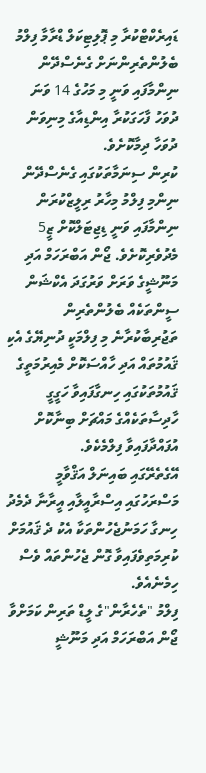ޑައިރެކްޓްކުރާ މި ޕޮލިޓިކަލް ޑްރާމާ ފިލްމު ބެލުންތެރިންނަށް ގެނެސްދޭން ނިންމާފައި ވަނީ މި މަހުގެ 14 ވަނަ ދުވަހު ފާހަގަކުރާ އިންޑިއާގެ މިނިވަން ދުވަހާ ދިމާކޮށެވެ.
ކުރިން ސިނަމާތަކުގައި ގެނެސްދޭން ނިންމި ފިލްމު މިހާރު ރިލީޒްކުރަން ނިންމާފައި ވަނީ ޑިޖިޓަލްކޮށް ޒީ5 މެދުވެރިކޮށެވެ. ޖޯން އަބްރަހަމް އަދި މަނޫޝީގެ ވަރަށް ވަރުގަދަ އެކްޝަން ސީންތަކެއް ބެލުންތެރިން ތަޖުރިބާކުރާނެ މި ފިލްމަކީ ދުނިޔޭގެ އެކި ޤައުމުތައް އަދި ހާއްސަކޮށް މެއިރުމަތީގެ ޤައުމުތަކުގައި ހިނގާފައިވާ ހަގީގީ ހާދިސާތަކެއްގެ މައްޗަށް ބިނާކޮށް އުފައްދާފައިވާ ފިލްމެކެވެ.
އޭގެތެރޭގައި ބައިނަލް އަޤްވާމީ މަސްރަހުގައި އިސްރާއީލާއި އީރާނާ ދެމެދު ހިނގާ ހަމަނުޖެހުންތަކާ އެކު ދެ ޤައުމަށް ކުރިމަތިވެފައިވާ ގޮން ޖެހުންތައް ވެސް ހިމެނެއެވެ.
ފިލްމު "ތެހެރާން"ގެ ލީޑް ތަރިން ކަމަށްވާ ޖޯން އަބްރަހަމް އަދި މަނޫޝީ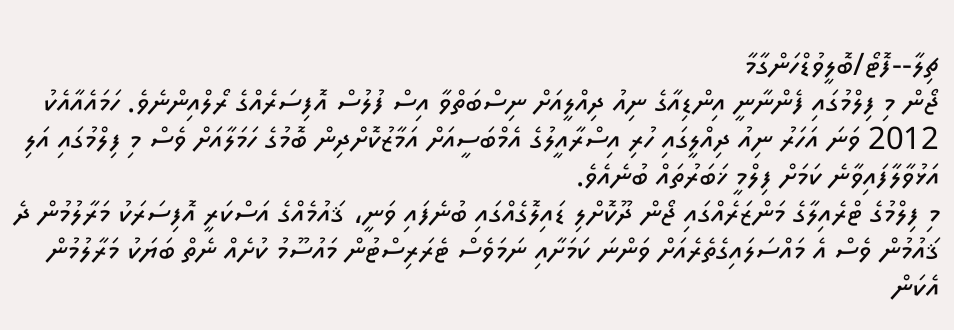ޗިލާ--ފޮޓޯ/ބޮލީވުޑްހަންގާމާ
ޖޯން މި ފިލްމުގައި ފެންނާނީ އިންޑިއާގެ ނިއު ދިއްލީއަށް ނިސްބަތްވާ އިސް ފުލުސް އޮފިސަރެއްގެ ރޯލްއިންނެވެ. ހަމައެއާއެކު 2012 ވަނަ އަހަރު ނިއު ދިއްލީގައި ހުރި އިސްރާއީލުގެ އެމްބަސީއަށް އަމާޒުކޮށްދިން ބޮމުގެ ހަމަލާއަށް ވެސް މި ފިލްމުގައި އަލި އަޅުވާލާފައިވާނެ ކަމަށް ފިލްމީ ޚަބަރުތައް ބުނެއެވެ.
މި ފިލްމުގެ ޓްރެއިލާގެ މަންޒަރެއްގައި ޖޯން ދޫކޮށްލި ޑައިލޮގެއްގައި ބުނެފައި ވަނީ، ޤައުމެއްގެ އަސްކަރީ އޮފިސަރަކު މަރާލުމުން ދެ ޤައުމުން ވެސް އެ މައްސަލައިގެތެރެއަށް ވަންނަ ކަމަށާއި ނަމަވެސް ޓެރަރިސްޓުން މައުސޫމު ކުށެއް ނެތް ބަޔަކު މަރާލުމުން އެކަން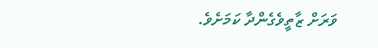ވަރަށް ޒާތީވެގެންދާ ކަމަށެވެ.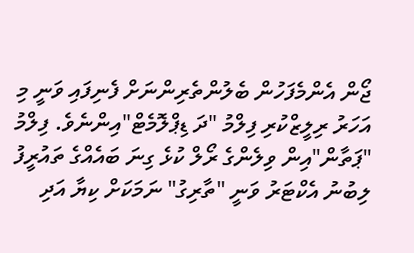ޖޯން އެންމެފަހުން ބެލުންތެރިންނަށް ފެނިފައި ވަނީ މި އަހަރު ރިލީޒްކުރި ފިލްމު "ދަ ޑިޕްލޮމެޓް"އިންނެވެ. ފިލްމު "ޕަތާން"އިން ވިލެންގެ ރޯލް ކުޅެ ގިނަ ބައެއްގެ ތައުރީފު ލިބުނު އެކްޓަރު ވަނީ "ތާރިގު" ނަމަކަށް ކިޔާ އަދި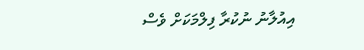އިއުލާނު ނުކުރާ ފިލްމަކަށް ވެސް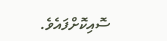ސޮއިކޮށްފައެވެ.